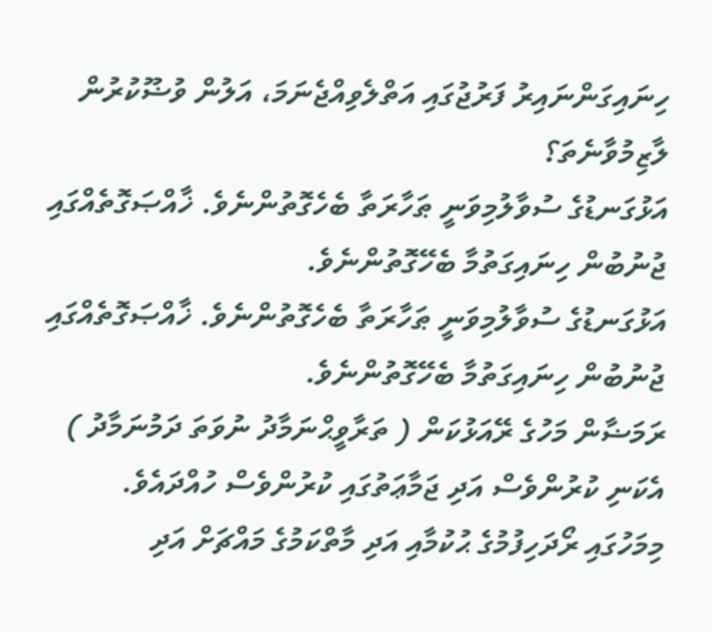ހިނައިގަންނައިރު ފަރުޖުގައި އަތްލެވިއްޖެނަމަ، އަލުން ވުޟޫކުރުން ލާޒިމުވާނެތަ؟
އަޅުގަނޑުގެ ސުވާލުމިވަނީ ޠަހާރަތާ ބެހެގޮތުންނެވެ. ޚާއްޞަގޮތެއްގައި ޖުނުބުން ހިނައިގަތުމާ ބެހޭގޮތުންނެވެ.
އަޅުގަނޑުގެ ސުވާލުމިވަނީ ޠަހާރަތާ ބެހެގޮތުންނެވެ. ޚާއްޞަގޮތެއްގައި ޖުނުބުން ހިނައިގަތުމާ ބެހޭގޮތުންނެވެ.
ރަމަޟާން މަހުގެ ރޭއަޅުކަން ( ތަރާވީޙްނަމާދު ނުވަތަ ދަމުނަމާދު ) އެކަނި ކުރުންވެސް އަދި ޖަމާޢަތުގައި ކުރުންވެސް ހުއްދައެވެ.
މިމަހުގައި ރޯދަހިފުމުގެ ޙުކުމާއި އަދި މާތްކަމުގެ މައްޗަށް އަދި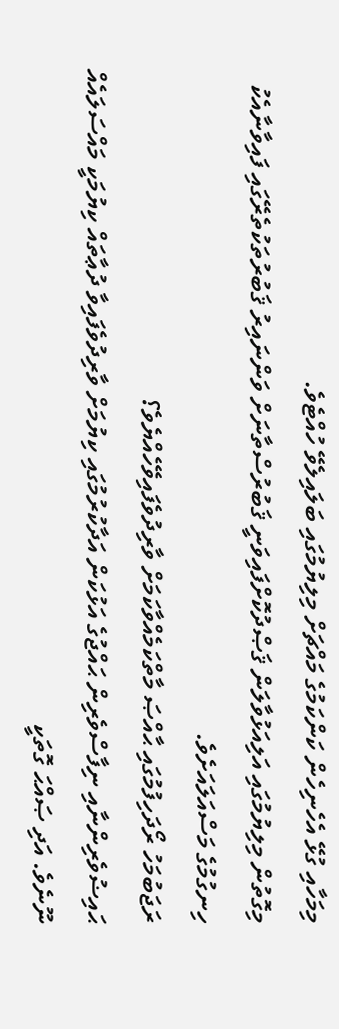މިމަހާއި ގުޅޭ އެހެނިހެން ކަންކަމުގެ މައްޗަށް މިލިޔުމުގައި ބަލައިލެވޭ ހުއްޓެވެ.
މިގޮތުން މިލިޔުމުގައި އަލިއަޅުވާލަން ޤަޞްދުކޮށްފައިވަނީ ޤަބުރުސްތާނަށް ވަންނައިރު ޤަބުރުތަކުތެރޭގައި ފައިވާނާއެކު ހިނގުމުގެ މަސްއަލައަށެވެ.
ރަޖަބުމަހު ރޯދަހިފުމުގައި ޙާއްޞަ މާތްކަމެއްވާކަމަށް ވާރިދުވެފައިވޭހެއްޔެވެ؟
ޙައިޟުވެރިންނާއި ނިފާސްވެރިން ޙައްޖުގެ އަޅުކަން އަދާކުރުމުގައި ކިޔުމަށް ވާރިދުވެފައިވާ ދުޢާތައް ކިޔުމަކީ މައްސަލައެއް ނޫނެވެ. އަދި ޞައްޙަ ގޮތަކީ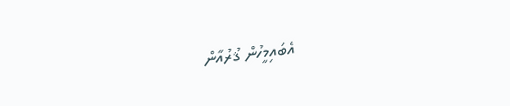އެބައިމީހުން ޤުރުއާން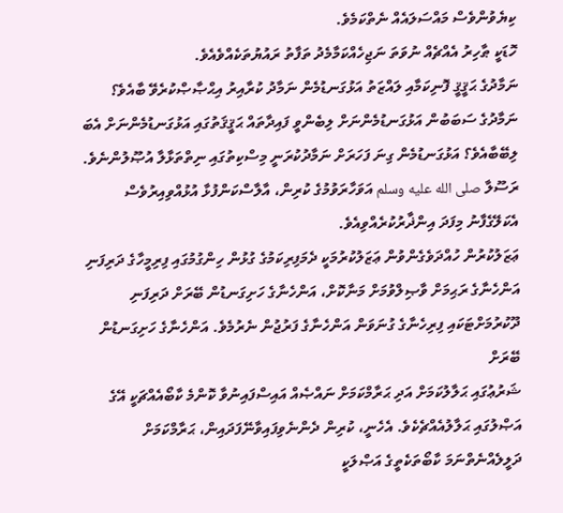ކިޔެވުންވެސް މައްސަލައެއް ނެތްކަމެވެ.
ހޮޑަކީ ޠާހިރު އެއްޗެއް ނުވަތަ ނަޖިހެއްކަމާމެދު ތަފާތު ރައުޔުތަކެއްވެއެވެ.
ނަމާދުގެ ޙަޤީޤީ ފޮނިކަމާއި ލައްޒަތު އަޅުގަނޑުމެން ނަމާދު ކުރާއިރު އިޙްޞާޞްކުރެވޭ ބާއެވެ؟ ނަމާދުގެ ސަބަބުން އަޅުގަނޑުމެންނަށް ލިބެންވީ ފައިދާތައް ޙަޤީޤަތުގައި އަޅުގަނޑުމެންނަށް އެބަ ލިބޭބާއެވެ؟ އަޅުގަނޑުމެން ގިނަ ފަހަރަށް ނަމާދުކުރަނީ މިސްކިތުގައި ނިތްތަޅާލާ އުޞޫލުންނެވެ.
ރަސޫލާ صلى الله عليه وسلم އަވަހާރަވުމުގެ ކުރިން، އާލާސްކަންފުޅާ އުޅުއްވިއިރުވެސް އެކަލޭގެފާނު މިފަދަ އިންޛާރުކުރެއްވިއެވެ.
ޢަޒަލުކުރުން ހުއްދަވެގެންވުން ޢަޒަލުކުރުމަކީ ދެމަފިރިކަމުގެ ގުޅުން ހިންގުމުގައި ފިރިމީހާގެ ދަރިފަނި އަންހެނާގެ ރަޙިމަށް ވާޞިލްވުމަށް މަނާކޮށް، އަންހެނާގެ ހަށިގަނޑުން ބޭރަށް ދަރިފަނި ދޫކުރުމަށްޓަކައި ފިރިހެނާގެ ގުނަވަން އަންހެނާގެ ފަރުޖުން ނެރުމެވެ. އަންހެނާގެ ހަށިގަނޑުން ބޭރަށް
ޝަރުޢުގައި ޙަލާލުކަމަށް އަދި ޙަރާމްކަމަށް ނައްޞެއް އައިސްފައިނުވާ ކޮންމެ ކާބޯއެއްޗަކީ އޭގެ އަޞްލުގައި ޙަލާލުއެއްޗެކެވެ. އެހެނީ، ކުރިން ދެންނެވިފައިވާނޭފަދައިން، ޙަރާމްކަމަށް ދަލީލެއްނެތްނަމަ ކާބޯތަކެތީގެ އަޞްލަކީ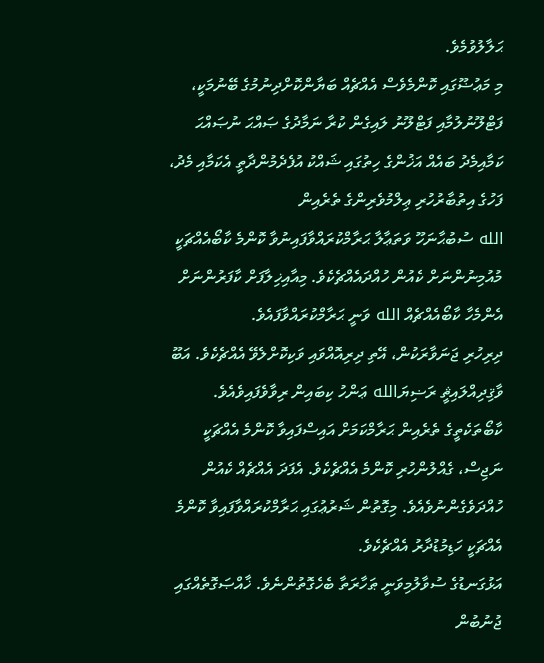ޙަލާލުވުމެވެ.
މި މަޢުޟޫގައި ކޮންމެވެސް އެއްޗެއް ބަޔާންކޮށްދިނުމުގެ ބޭނުމަކީ، ފަޓްލޫނުލުމާއި ފަޓްލޫނު ލައިގެން ކުރާ ނަމާދުގެ ޞައްޙަ ނުޞައްޙަ ކަމާއިމެދު ބައެއް އަޚުންގެ ހިތުގައި ޝައްކު އުފެދެމުންދާތީ އެކަމާއި މެދު، ފަހުގެ އިތުބާރުހުރި ޢިލްމުވެރިންގެ ތެރެއިން
الله ސުބުޙާނަހޫ ވަތަޢާލާ ޙަރާމްކުރައްވާފައިނުވާ ކޮންމެ ކާބޯއެއްޗަކީ މުއުމިނުންނަށް ކެއުން ހުއްދައެއްޗެކެވެ. މިއާއިޚިލާފަށް ކާފަރުންނަށް އެންމެހާ ކާބޯއެއްޗެއް الله ވަނީ ޙަރާމްކުރައްވާފައެވެ.
ދިރިހުރި ޖަނަވާރަކުން، އޭތި ދިރިއޮއްވައި ވަކިކޮށްލެވޭ އެއްޗެކެވެ. އަބޫ ވާޤިދިއްލައިޘީ ރަޟިޔަالله ޢަންހު ކިބައިން ރިވާވެފައިވެއެވެ.
ކާބޯތަކެތީގެ ތެރެއިން ޙަރާމްކަމަށް އައިސްފައިވާ ކޮންމެ އެއްޗަކީ ނަޖިސް، ގެއްލުންހުރި ކޮންމެ އެއްޗެކެވެ. އެފަދަ އެއްޗެއް ކެއުން ހުއްދަވެގެންނުވެއެވެ. މިގޮތުން ޝަރުޢުގައި ޙަރާމްކުރައްވާފައިވާ ކޮންމެ އެއްޗަކީ ހަޑިމުޑުދާރު އެއްޗެކެވެ.
އަޅުގަނޑުގެ ސުވާލުމިވަނީ ޠަހާރަތާ ބެހެގޮތުންނެވެ. ޚާއްޞަގޮތެއްގައި ޖުނުބުން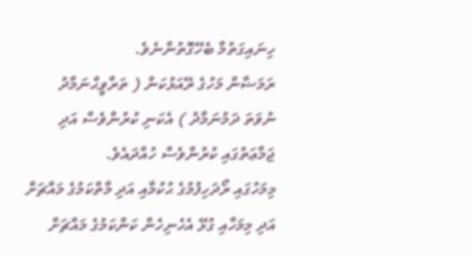ހިނައިގަތުމާ ބެހޭގޮތުންނެވެ.
ރަމަޟާން މަހުގެ ރޭއަޅުކަން ( ތަރާވީޙްނަމާދު ނުވަތަ ދަމުނަމާދު ) އެކަނި ކުރުންވެސް އަދި ޖަމާޢަތުގައި ކުރުންވެސް ހުއްދައެވެ.
މިމަހުގައި ރޯދަހިފުމުގެ ޙުކުމާއި އަދި މާތްކަމުގެ މައްޗަށް އަދި މިމަހާއި ގުޅޭ އެހެނިހެން ކަންކަމުގެ މައްޗަށް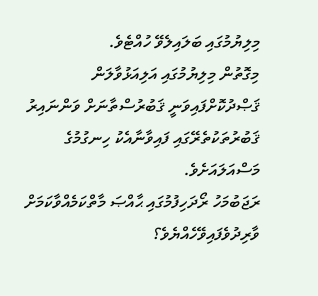މިލިޔުމުގައި ބަލައިލެވޭ ހުއްޓެވެ.
މިގޮތުން މިލިޔުމުގައި އަލިއަޅުވާލަން ޤަޞްދުކޮށްފައިވަނީ ޤަބުރުސްތާނަށް ވަންނައިރު ޤަބުރުތަކުތެރޭގައި ފައިވާނާއެކު ހިނގުމުގެ މަސްއަލައަށެވެ.
ރަޖަބުމަހު ރޯދަހިފުމުގައި ޙާއްޞަ މާތްކަމެއްވާކަމަށް ވާރިދުވެފައިވޭހެއްޔެވެ؟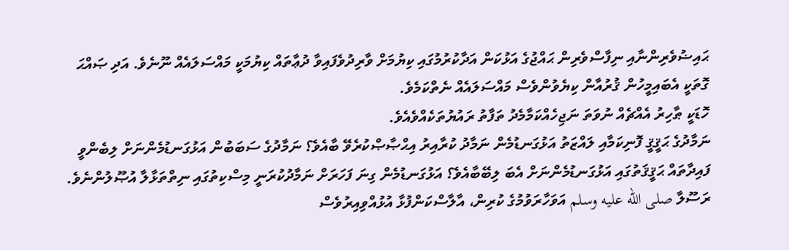ޙައިޟުވެރިންނާއި ނިފާސްވެރިން ޙައްޖުގެ އަޅުކަން އަދާކުރުމުގައި ކިޔުމަށް ވާރިދުވެފައިވާ ދުޢާތައް ކިޔުމަކީ މައްސަލައެއް ނޫނެވެ. އަދި ޞައްޙަ ގޮތަކީ އެބައިމީހުން ޤުރުއާން ކިޔެވުންވެސް މައްސަލައެއް ނެތްކަމެވެ.
ހޮޑަކީ ޠާހިރު އެއްޗެއް ނުވަތަ ނަޖިހެއްކަމާމެދު ތަފާތު ރައުޔުތަކެއްވެއެވެ.
ނަމާދުގެ ޙަޤީޤީ ފޮނިކަމާއި ލައްޒަތު އަޅުގަނޑުމެން ނަމާދު ކުރާއިރު އިޙްޞާޞްކުރެވޭ ބާއެވެ؟ ނަމާދުގެ ސަބަބުން އަޅުގަނޑުމެންނަށް ލިބެންވީ ފައިދާތައް ޙަޤީޤަތުގައި އަޅުގަނޑުމެންނަށް އެބަ ލިބޭބާއެވެ؟ އަޅުގަނޑުމެން ގިނަ ފަހަރަށް ނަމާދުކުރަނީ މިސްކިތުގައި ނިތްތަޅާލާ އުޞޫލުންނެވެ.
ރަސޫލާ صلى الله عليه وسلم އަވަހާރަވުމުގެ ކުރިން، އާލާސްކަންފުޅާ އުޅުއްވިއިރުވެސް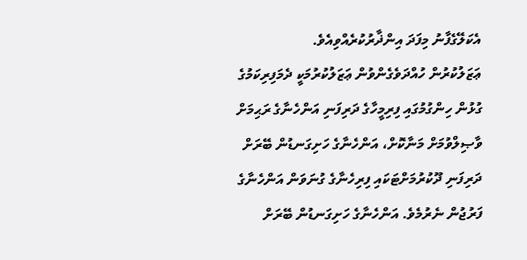އެކަލޭގެފާނު މިފަދަ އިންޛާރުކުރެއްވިއެވެ.
ޢަޒަލުކުރުން ހުއްދަވެގެންވުން ޢަޒަލުކުރުމަކީ ދެމަފިރިކަމުގެ ގުޅުން ހިންގުމުގައި ފިރިމީހާގެ ދަރިފަނި އަންހެނާގެ ރަޙިމަށް ވާޞިލްވުމަށް މަނާކޮށް، އަންހެނާގެ ހަށިގަނޑުން ބޭރަށް ދަރިފަނި ދޫކުރުމަށްޓަކައި ފިރިހެނާގެ ގުނަވަން އަންހެނާގެ ފަރުޖުން ނެރުމެވެ. އަންހެނާގެ ހަށިގަނޑުން ބޭރަށް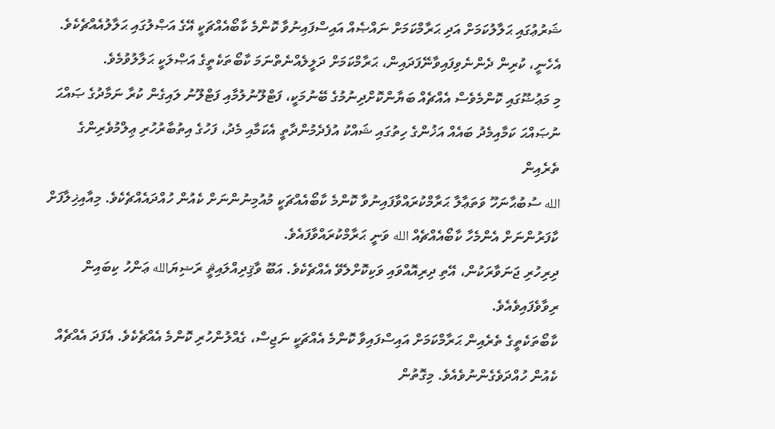ޝަރުޢުގައި ޙަލާލުކަމަށް އަދި ޙަރާމްކަމަށް ނައްޞެއް އައިސްފައިނުވާ ކޮންމެ ކާބޯއެއްޗަކީ އޭގެ އަޞްލުގައި ޙަލާލުއެއްޗެކެވެ. އެހެނީ، ކުރިން ދެންނެވިފައިވާނޭފަދައިން، ޙަރާމްކަމަށް ދަލީލެއްނެތްނަމަ ކާބޯތަކެތީގެ އަޞްލަކީ ޙަލާލުވުމެވެ.
މި މަޢުޟޫގައި ކޮންމެވެސް އެއްޗެއް ބަޔާންކޮށްދިނުމުގެ ބޭނުމަކީ، ފަޓްލޫނުލުމާއި ފަޓްލޫނު ލައިގެން ކުރާ ނަމާދުގެ ޞައްޙަ ނުޞައްޙަ ކަމާއިމެދު ބައެއް އަޚުންގެ ހިތުގައި ޝައްކު އުފެދެމުންދާތީ އެކަމާއި މެދު، ފަހުގެ އިތުބާރުހުރި ޢިލްމުވެރިންގެ ތެރެއިން
الله ސުބުޙާނަހޫ ވަތަޢާލާ ޙަރާމްކުރައްވާފައިނުވާ ކޮންމެ ކާބޯއެއްޗަކީ މުއުމިނުންނަށް ކެއުން ހުއްދައެއްޗެކެވެ. މިއާއިޚިލާފަށް ކާފަރުންނަށް އެންމެހާ ކާބޯއެއްޗެއް الله ވަނީ ޙަރާމްކުރައްވާފައެވެ.
ދިރިހުރި ޖަނަވާރަކުން، އޭތި ދިރިއޮއްވައި ވަކިކޮށްލެވޭ އެއްޗެކެވެ. އަބޫ ވާޤިދިއްލައިޘީ ރަޟިޔަالله ޢަންހު ކިބައިން ރިވާވެފައިވެއެވެ.
ކާބޯތަކެތީގެ ތެރެއިން ޙަރާމްކަމަށް އައިސްފައިވާ ކޮންމެ އެއްޗަކީ ނަޖިސް، ގެއްލުންހުރި ކޮންމެ އެއްޗެކެވެ. އެފަދަ އެއްޗެއް ކެއުން ހުއްދަވެގެންނުވެއެވެ. މިގޮތުން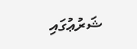ޝަރުޢުގައި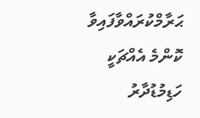ޙަރާމްކުރައްވާފައިވާ ކޮންމެ އެއްޗަކީ ހަޑިމުޑުދާރު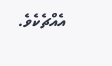އެއްޗެކެވެ.